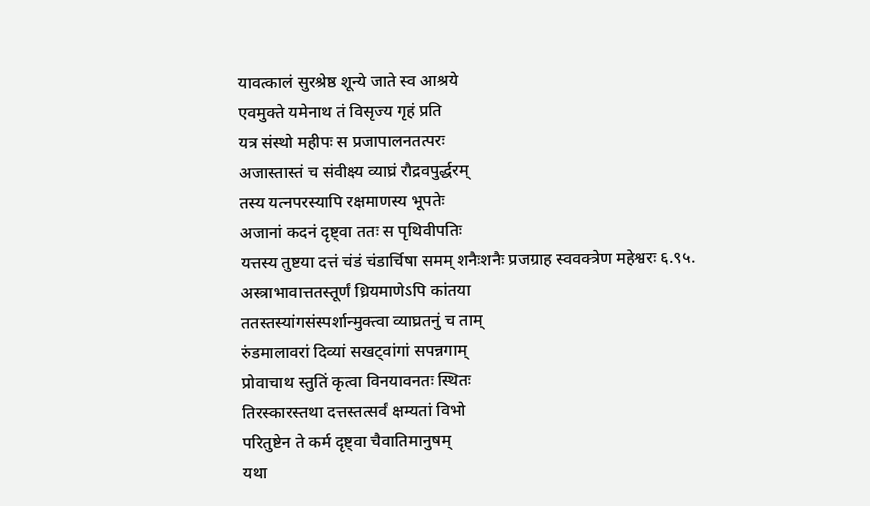यावत्कालं सुरश्रेष्ठ शून्ये जाते स्व आश्रये
एवमुक्ते यमेनाथ तं विसृज्य गृहं प्रति
यत्र संस्थो महीपः स प्रजापालनतत्परः
अजास्तास्तं च संवीक्ष्य व्याघ्रं रौद्रवपुर्द्धरम्
तस्य यत्नपरस्यापि रक्षमाणस्य भूपतेः
अजानां कदनं दृष्ट्वा ततः स पृथिवीपतिः
यत्तस्य तुष्टया दत्तं चंडं चंडार्चिषा समम् शनैःशनैः प्रजग्राह स्ववक्त्रेण महेश्वरः ६.९५.
अस्त्राभावात्ततस्तूर्णं ध्रियमाणेऽपि कांतया
ततस्तस्यांगसंस्पर्शान्मुक्त्वा व्याघ्रतनुं च ताम्
रुंडमालावरां दिव्यां सखट्वांगां सपन्नगाम्
प्रोवाचाथ स्तुतिं कृत्वा विनयावनतः स्थितः
तिरस्कारस्तथा दत्तस्तत्सर्वं क्षम्यतां विभो
परितुष्टेन ते कर्म दृष्ट्वा चैवातिमानुषम्
यथा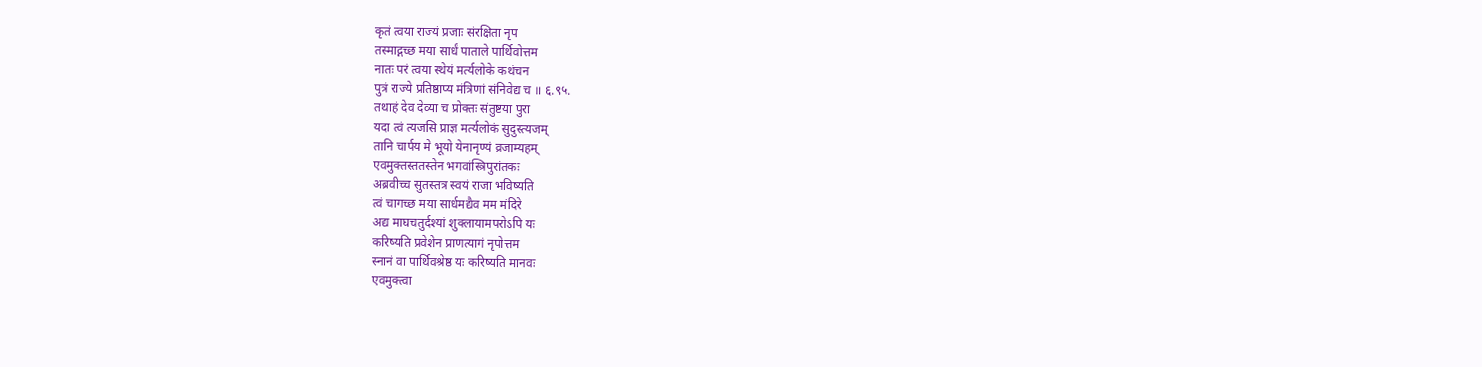कृतं त्वया राज्यं प्रजाः संरक्षिता नृप
तस्माद्गच्छ मया सार्धं पाताले पार्थिवोत्तम
नातः परं त्वया स्थेयं मर्त्यलोके कथंचन
पुत्रं राज्ये प्रतिष्ठाप्य मंत्रिणां संनिवेद्य च ॥ ६.९५.
तथाहं देव देव्या च प्रोक्तः संतुष्टया पुरा
यदा त्वं त्यजसि प्राज्ञ मर्त्यलोकं सुदुस्त्यजम्
तानि चार्पय मे भूयो येनानृण्यं व्रजाम्यहम्
एवमुक्तस्ततस्तेन भगवांस्त्रिपुरांतकः
अब्रवीच्च सुतस्तत्र स्वयं राजा भविष्यति
त्वं चागच्छ मया सार्धमद्यैव मम मंदिरे
अद्य माघचतुर्दश्यां शुक्लायामपरोऽपि यः
करिष्यति प्रवेशेन प्राणत्यागं नृपोत्तम
स्नानं वा पार्थिवश्रेष्ठ यः करिष्यति मानवः
एवमुक्त्वा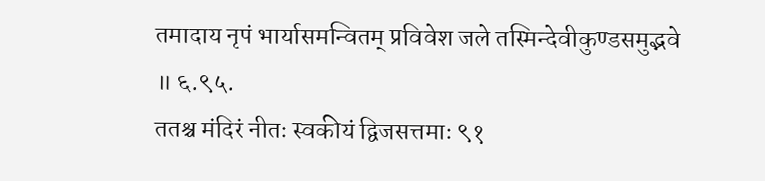तमादाय नृपं भार्यासमन्वितम् प्रविवेश जले तस्मिन्देवीकुण्डसमुद्भवे ॥ ६.९५.
ततश्च मंदिरं नीतः स्वकीयं द्विजसत्तमाः ९१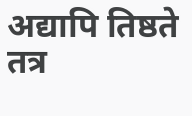अद्यापि तिष्ठते तत्र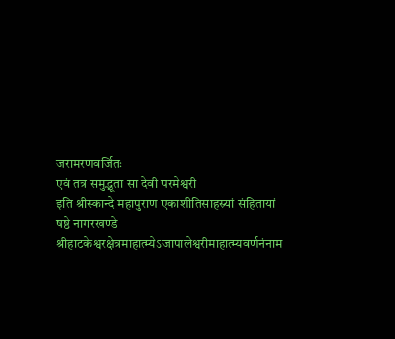जरामरणवर्जितः
एवं तत्र समुद्भूता सा देवी परमेश्वरी
इति श्रीस्कान्दे महापुराण एकाशीतिसाहस्र्यां संहितायां षष्ठे नागरखण्डे श्रीहाटकेश्वरक्षेत्रमाहात्म्येऽजापालेश्वरीमाहात्म्यवर्णनंनाम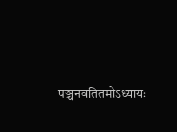पञ्चनवतितमोऽध्यायः